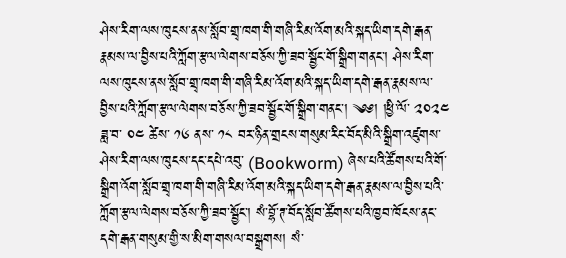ཤེས་རིག་ལས་ཁུངས་ནས་སློབ་གྲྭ་ཁག་གི་གཞི་རིམ་འོག་མའི་སྐད་ཡིག་དགེ་རྒན་རྣམས་ལ་བྱིས་པའི་ཀློག་རྩལ་ལེགས་བཅོས་ཀྱི་ཟབ་སྦྱོང་གོ་སྒྲིག་གནང་། ཤེས་རིག་ལས་ཁུངས་ནས་སློབ་གྲྭ་ཁག་གི་གཞི་རིམ་འོག་མའི་སྐད་ཡིག་དགེ་རྒན་རྣམས་ལ་བྱིས་པའི་ཀློག་རྩལ་ལེགས་བཅོས་ཀྱི་ཟབ་སྦྱོང་གོ་སྒྲིག་གནང་། ༄༅། །ཕྱི་ལོ་ ༢༠༢༤ ཟླ་བ་ ༠༤ ཚེས་ ༡༦ ནས་ ༡༨ བར་ཉིན་གྲངས་གསུམ་རིང་བོད་མིའི་སྒྲིག་འཛུགས་ཤེས་རིག་ལས་ཁུངས་དང་དཔེ་འབུ་ (Bookworm) ཞེས་པའི་ཚོགས་པའི་གོ་སྒྲིག་འོག་སློབ་གྲྭ་ཁག་གི་གཞི་རིམ་འོག་མའི་སྐད་ཡིག་དགེ་རྒན་རྣམས་ལ་བྱིས་པའི་ཀློག་རྩལ་ལེགས་བཅོས་ཀྱི་ཟབ་སྦྱོང་། སཾ་བྷོ་ཊ་བོད་སློབ་ཚོགས་པའི་ཁྱབ་ཁོངས་ནང་དགེ་རྒན་གསུམ་གྱི་ས་མིག་གསལ་བསྒྲགས། སཾ་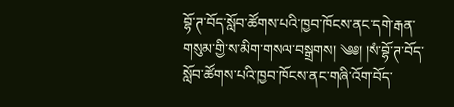བྷོ་ཊ་བོད་སློབ་ཚོགས་པའི་ཁྱབ་ཁོངས་ནང་དགེ་རྒན་གསུམ་གྱི་ས་མིག་གསལ་བསྒྲགས། ༄༅། །སཾ་བྷོ་ཊ་བོད་སློབ་ཚོགས་པའི་ཁྱབ་ཁོངས་ནང་གཞི་འོག་བོད་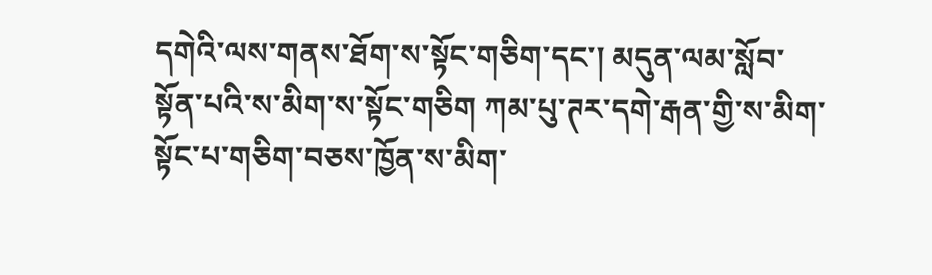དགེའི་ལས་གནས་ཐོག་ས་སྟོང་གཅིག་དང་། མདུན་ལམ་སློབ་སྟོན་པའི་ས་མིག་ས་སྟོང་གཅིག ཀམ་པུ་ཊར་དགེ་རྒན་གྱི་ས་མིག་སྟོང་པ་གཅིག་བཅས་ཁྱོན་ས་མིག་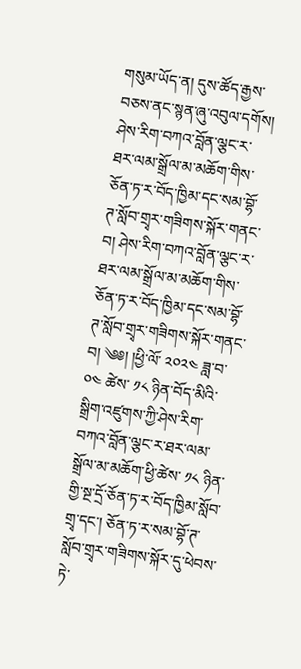གསུམ་ཡོད་ན། དུས་ཚོད་རྒྱས་བཅས་ནང་སྙན་ཞུ་འབུལ་དགོས། ཤེས་རིག་བཀའ་བློན་ལྕང་ར་ཐར་ལམ་སྒྲོལ་མ་མཆོག་གིས་ཅོན་ཏ་ར་བོད་ཁྱིམ་དང་སམ་བྷོ་ཊ་སློབ་གྲྭར་གཟིགས་སྐོར་གནང་བ། ཤེས་རིག་བཀའ་བློན་ལྕང་ར་ཐར་ལམ་སྒྲོལ་མ་མཆོག་གིས་ཅོན་ཏ་ར་བོད་ཁྱིམ་དང་སམ་བྷོ་ཊ་སློབ་གྲྭར་གཟིགས་སྐོར་གནང་བ། ༄༅། །ཕྱི་ལོ་ ༢༠༢༤ ཟླ་བ་ ༠༤ ཚེས་ ༡༨ ཉིན་བོད་མིའི་སྒྲིག་འཛུགས་ཀྱི་ཤེས་རིག་བཀའ་བློན་ལྕང་ར་ཐར་ལམ་སྒྲོལ་མ་མཆོག་ཕྱི་ཚེས་ ༡༨ ཉིན་གྱི་སྔ་དྲོ་ཅོན་ཏ་ར་བོད་ཁྱིམ་སློབ་གྲྭ་དང་། ཅོན་ཏ་ར་སམ་བྷོ་ཊ་སློབ་གྲྭར་གཟིགས་སྐོར་དུ་ཕེབས་ཏེ་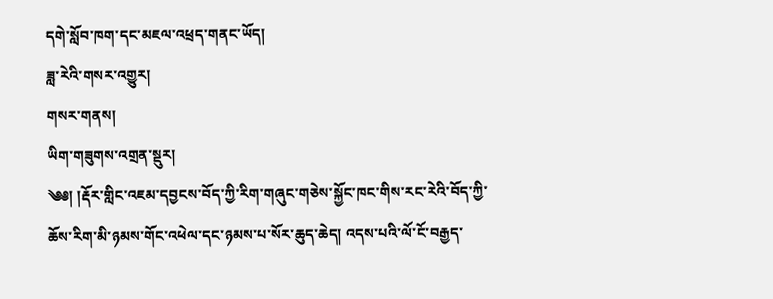དགེ་སློབ་ཁག་དང་མཇལ་འཕྲད་གནང་ཡོད།
ཟླ་རེའི་གསར་འགྱུར།
གསར་གནས།
ཡིག་གཟུགས་འགྲན་སྡུར།
༄༅། །རྡོར་གླིང་འཇམ་དབྱངས་བོད་ཀྱི་རིག་གཞུང་གཅེས་སྐྱོང་ཁང་གིས་རང་རེའི་བོད་ཀྱི་ཆོས་རིག་མི་ཉམས་གོང་འཕེལ་དང་ཉམས་པ་སོར་ཆུད་ཆེད། འདས་པའི་ལོ་ངོ་བརྒྱད་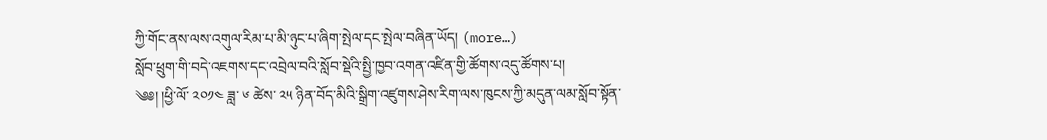ཀྱི་གོང་ནས་ལས་འགུལ་རིམ་པ་མི་ཉུང་པ་ཞིག་སྤེལ་དང་སྤེལ་བཞིན་ཡོད། (more…)
སློབ་ཕྲུག་གི་བདེ་འཇགས་དང་འབྲེལ་བའི་སློབ་སྡེའི་སྤྱི་ཁྱབ་འགན་འཛིན་གྱི་ཚོགས་འདུ་ཚོགས་པ།
༄༅། །ཕྱི་ལོ་ ༢༠༡༤ ཟླ་ ༦ ཚེས་ ༢༥ ཉིན་བོད་མིའི་སྒྲིག་འཛུགས་ཤེས་རིག་ལས་ཁུངས་ཀྱི་མདུན་ལམ་སློབ་སྟོན་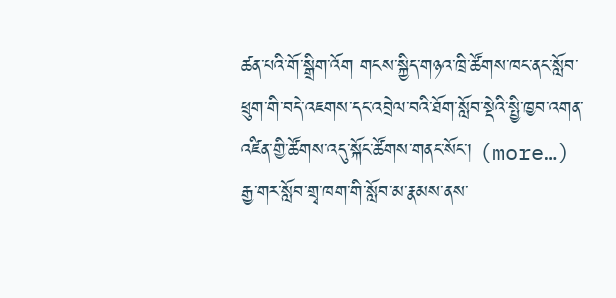ཚན་པའི་གོ་སྒྲིག་འོག གངས་སྐྱིད་གཉའ་ཁྲི་ཚོགས་ཁང་ནང་སློབ་ཕྲུག་གི་བདེ་འཇགས་དང་འབྲེལ་བའི་ཐོག་སློབ་སྡེའི་སྤྱི་ཁྱབ་འགན་འཛིན་གྱི་ཚོགས་འདུ་སྐོང་ཚོགས་གནང་སོང་། (more…)
རྒྱ་གར་སློབ་གྲྭ་ཁག་གི་སློབ་མ་རྣམས་ནས་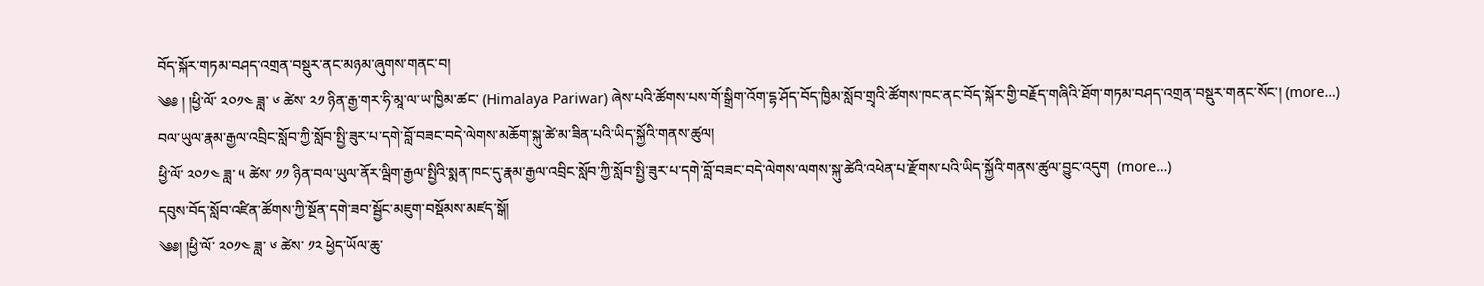བོད་སྐོར་གཏམ་བཤད་འགྲན་བསྡུར་ནང་མཉམ་ཞུགས་གནང་བ།
༄༅ ། །ཕྱི་ལོ་ ༢༠༡༤ ཟླ་ ༦ ཚེས་ ༢༡ ཉིན་རྒྱ་གར་ཧི་མཱ་ལ་ཡ་ཁྱིམ་ཚང་ (Himalaya Pariwar) ཞེས་པའི་ཚོགས་པས་གོ་སྒྲིག་འོག་དྷ་ཤོད་བོད་ཁྱིམ་སློབ་གྲྭའི་ཚོགས་ཁང་ནང་བོད་སྐོར་གྱི་བརྗོད་གཞིའི་ཐོག་གཏམ་བཤད་འགྲན་བསྡུར་གནང་སོང་། (more…)
བལ་ཡུལ་རྣམ་རྒྱལ་འབྲིང་སློབ་ཀྱི་སློབ་སྤྱི་ཟུར་པ་དགེ་བློ་བཟང་བདེ་ལེགས་མཆོག་སྐུ་ཚེ་མ་ཟིན་པའི་ཡིད་སྐྱོའི་གནས་ཚུལ།
ཕྱི་ལོ་ ༢༠༡༤ ཟླ་ ༥ ཚེས་ ༡༡ ཉིན་བལ་ཡུལ་ནོར་ལྦིག་རྒྱལ་སྤྱིའི་སྨན་ཁང་དུ་རྣམ་རྒྱལ་འབྲིང་སློབ་ཀྱི་སློབ་སྤྱི་ཟུར་པ་དགེ་བློ་བཟང་བདེ་ལེགས་ལགས་སྐུ་ཚེའི་འཕེན་པ་རྫོགས་པའི་ཡིད་སྐྱོའི་གནས་ཚུལ་བྱུང་འདུག  (more…)
དབུས་བོད་སློབ་འཛིན་ཚོགས་ཀྱི་སྔོན་དགེ་ཟབ་སྦྱོང་མཇུག་བསྡོམས་མཛད་སྒོ།
༄༅། །ཕྱི་ལོ་ ༢༠༡༤ ཟླ་ ༦ ཚེས་ ༡༢ ཕྱེད་ཡོལ་ཆུ་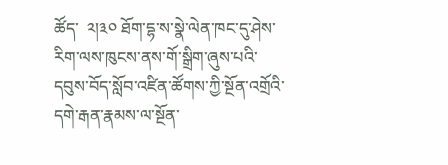ཚོད་  ༢།༣༠ ཐོག་དྷ་ས་སྣེ་ལེན་ཁང་དུ་ཤེས་རིག་ལས་ཁུངས་ནས་གོ་སྒྲིག་ཞུས་པའི་དབུས་བོད་སློབ་འཛིན་ཚོགས་ཀྱི་སྔོན་འགྲོའི་དགེ་རྒན་རྣམས་ལ་སྔོན་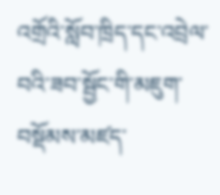འགྲོའི་སློབ་ཁྲིད་དང་འབྲེལ་བའི་ཟབ་སྦྱོང་གི་མཇུག་བསྡོམས་མཛད་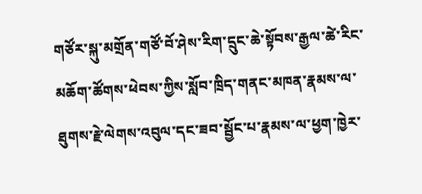གཙོར་སྐུ་མགྲོན་གཙོ་བོ་ཤེས་རིག་དྲུང་ཆེ་སྟོབས་རྒྱལ་ཚེ་རིང་མཆོག་ཚོགས་ཕེབས་ཀྱིས་སློབ་ཁྲིད་གནང་མཁན་རྣམས་ལ་ཐུགས་རྗེ་ལེགས་འབུལ་དང་ཟབ་སྦྱོང་པ་རྣམས་ལ་ཕྱག་ཁྱེར་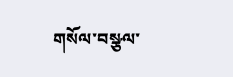གསོལ་བསྩལ་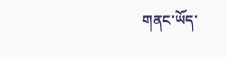གནང་ཡོད་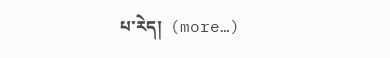པ་རེད།  (more…)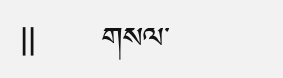||      གསལ་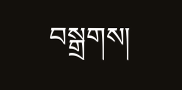བསྒྲགས།